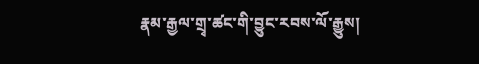རྣམ་རྒྱལ་གྲྭ་ཚང་གི་བྱུང་རབས་ལོ་རྒྱུས།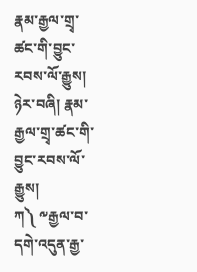རྣམ་རྒྱལ་གྲྭ་ཚང་གི་བྱུང་རབས་ལོ་རྒྱུས།
ཉེར་བཞི། རྣམ་རྒྱལ་གྲྭ་ཚང་གི་བྱུང་རབས་ལོ་རྒྱུས།
ཀ༽ ༸རྒྱལ་བ་དགེ་འདུན་རྒྱ་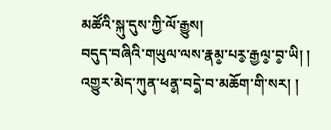མཚོའི་སྐུ་དུས་ཀྱི་ལོ་རྒྱུས།
བདུད་བཞིའི་གཡུལ་ལས་རྣམ༵་པར༵་རྒྱལ༵་བ༵་ཡི། །
འགྱུར་མེད་ཀུན་ཕན༵་བདེ༵་བ་མཆོག་གི་སར། །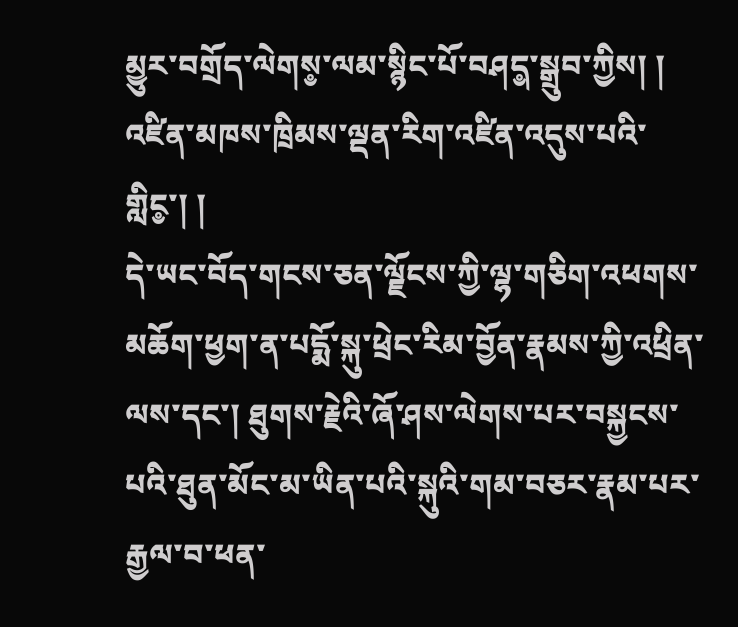མྱུར་བགྲོད་ལེགས༵་ལམ་སྙིང་པོ་བཤད༵་སྒྲུབ་ཀྱིས། །
འཛིན་མཁས་ཁྲིམས་ལྡན་རིག་འཛིན་འདུས་པའི་གླིང༵་། །
དེ་ཡང་བོད་གངས་ཅན་ལྗོངས་ཀྱི་ལྷ་གཅིག་འཕགས་མཆོག་ཕྱག་ན་པདྨོ་སྐུ་ཕྲེང་རིམ་བྱོན་རྣམས་ཀྱི་འཕྲིན་ལས་དང་། ཐུགས་རྗེའི་ཞོ་ཤས་ལེགས་པར་བསྐྱངས་པའི་ཐུན་མོང་མ་ཡིན་པའི་སྐུའི་གམ་བཅར་རྣམ་པར་རྒྱལ་བ་ཕན་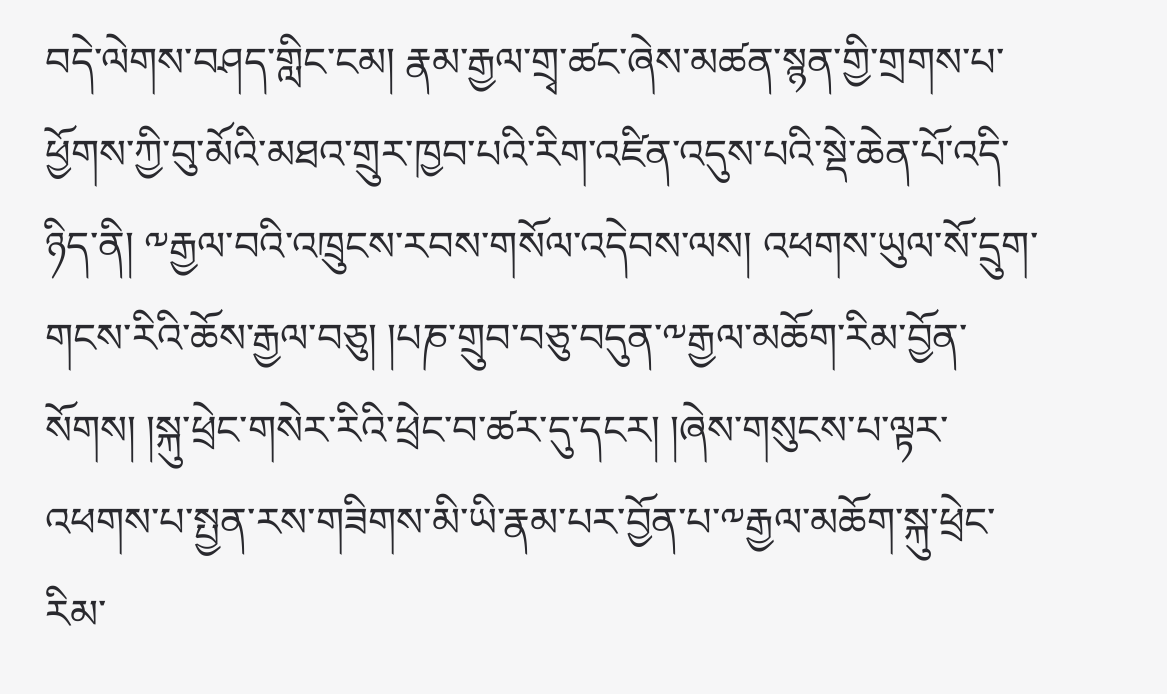བདེ་ལེགས་བཤད་གླིང་ངམ། རྣམ་རྒྱལ་གྲྭ་ཚང་ཞེས་མཚན་སྙན་གྱི་གྲགས་པ་ཕྱོགས་ཀྱི་བུ་མོའི་མཐའ་གྲུར་ཁྱབ་པའི་རིག་འཛིན་འདུས་པའི་སྡེ་ཆེན་པོ་འདི་ཉིད་ནི། ༸རྒྱལ་བའི་འཁྲུངས་རབས་གསོལ་འདེབས་ལས། འཕགས་ཡུལ་སོ་དྲུག་གངས་རིའི་ཆོས་རྒྱལ་བཅུ། །པཎ་གྲུབ་བཅུ་བདུན་༸རྒྱལ་མཆོག་རིམ་བྱོན་སོགས། །སྐུ་ཕྲེང་གསེར་རིའི་ཕྲེང་བ་ཚར་དུ་དངར། །ཞེས་གསུངས་པ་ལྟར་འཕགས་པ་སྤྱན་རས་གཟིགས་མི་ཡི་རྣམ་པར་བྱོན་པ་༸རྒྱལ་མཆོག་སྐུ་ཕྲེང་རིམ་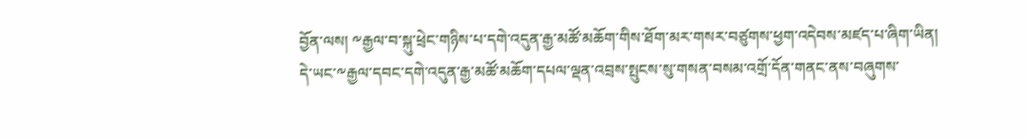བྱོན་ལས། ༸རྒྱལ་བ་སྐུ་ཕྲེང་གཉིས་པ་དགེ་འདུན་རྒྱ་མཚོ་མཆོག་གིས་ཐོག་མར་གསར་བཙུགས་ཕྱག་འདེབས་མཛད་པ་ཞིག་ཡིན།
དེ་ཡང་༸རྒྱལ་དབང་དགེ་འདུན་རྒྱ་མཚོ་མཆོག་དཔལ་ལྡན་འབྲས་སྤུངས་སུ་གསན་བསམ་འགྲོ་དོན་གནང་ནས་བཞུགས་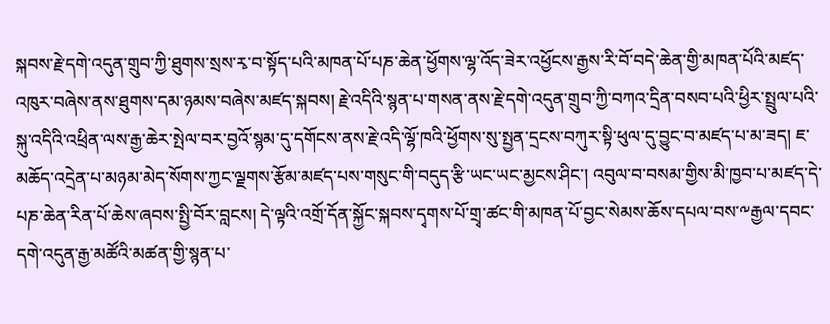སྐབས་རྗེ་དགེ་འདུན་གྲུབ་ཀྱི་ཐུགས་སྲས་རྭ་བ་སྟོད་པའི་མཁན་པོ་པཎ་ཆེན་ཕྱོགས་ལྷ་འོད་ཟེར་འཕྱོངས་རྒྱས་རི་བོ་བདེ་ཆེན་གྱི་མཁན་པོའི་མཛད་འཁུར་བཞེས་ནས་ཐུགས་དམ་ཉམས་བཞེས་མཛད་སྐབས། རྗེ་འདིའི་སྙན་པ་གསན་ནས་རྗེ་དགེ་འདུན་གྲུབ་ཀྱི་བཀའ་དྲིན་བསབ་པའི་ཕྱིར་སྤྲུལ་པའི་སྐུ་འདིའི་འཕྲིན་ལས་རྒྱ་ཆེར་སྤེལ་བར་བྱའོ་སྙམ་དུ་དགོངས་ནས་རྗེ་འདི་ལྷོ་ཁའི་ཕྱོགས་སུ་སྤྱན་དྲངས་བཀུར་སྟི་ཕུལ་དུ་བྱུང་བ་མཛད་པ་མ་ཟད། ཇ་མཆོད་འདྲེན་པ་མཉམ་མེད་སོགས་ཀྱང་ལྗགས་རྩོམ་མཛད་པས་གསུང་གི་བདུད་རྩི་ཡང་ཡང་མྱངས་ཤིང་། འབུལ་བ་བསམ་གྱིས་མི་ཁྱབ་པ་མཛད་དེ་པཎ་ཆེན་རིན་པོ་ཆེས་ཞབས་སྤྱི་བོར་བླངས། དེ་ལྟའི་འགྲོ་དོན་སྐྱོང་སྐབས་དྭགས་པོ་གྲྭ་ཚང་གི་མཁན་པོ་བྱང་སེམས་ཆོས་དཔལ་བས་༸རྒྱལ་དབང་དགེ་འདུན་རྒྱ་མཚོའི་མཚན་གྱི་སྙན་པ་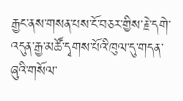རྒྱང་ནས་གསན་པས་ངོ་བཅར་གྱིས་རྗེ་དགེ་འདུན་རྒྱ་མཚོ་དྭགས་པོའི་ཁུལ་དུ་གདན་ཞུའི་གསོལ་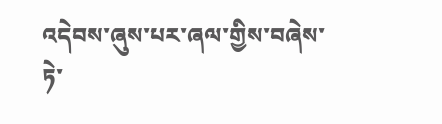འདེབས་ཞུས་པར་ཞལ་གྱིས་བཞེས་ཏེ་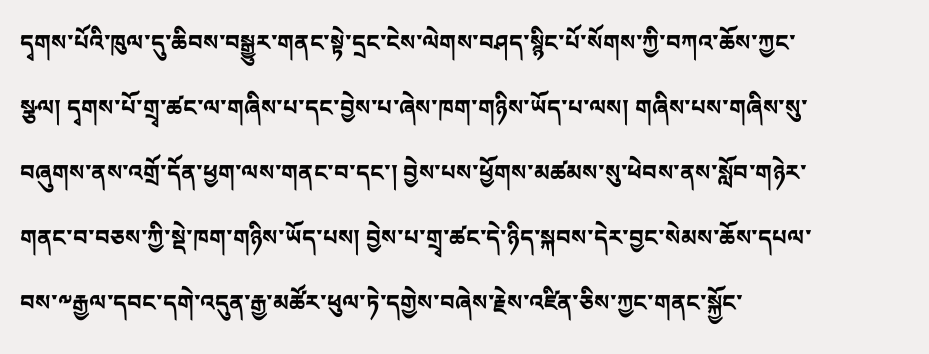དྭགས་པོའི་ཁུལ་དུ་ཆིབས་བསྒྱུར་གནང་སྟེ་དྲང་ངེས་ལེགས་བཤད་སྙིང་པོ་སོགས་ཀྱི་བཀའ་ཆོས་ཀྱང་སྩལ། དྭགས་པོ་གྲྭ་ཚང་ལ་གཞིས་པ་དང་བྱེས་པ་ཞེས་ཁག་གཉིས་ཡོད་པ་ལས། གཞིས་པས་གཞིས་སུ་བཞུགས་ནས་འགྲོ་དོན་ཕྱག་ལས་གནང་བ་དང་། བྱེས་པས་ཕྱོགས་མཚམས་སུ་ཕེབས་ནས་སློབ་གཉེར་གནང་བ་བཅས་ཀྱི་སྡེ་ཁག་གཉིས་ཡོད་པས། བྱེས་པ་གྲྭ་ཚང་དེ་ཉིད་སྐབས་དེར་བྱང་སེམས་ཆོས་དཔལ་བས་༸རྒྱལ་དབང་དགེ་འདུན་རྒྱ་མཚོར་ཕུལ་ཏེ་དགྱེས་བཞེས་རྗེས་འཛིན་ཅིས་ཀྱང་གནང་སྐྱོང་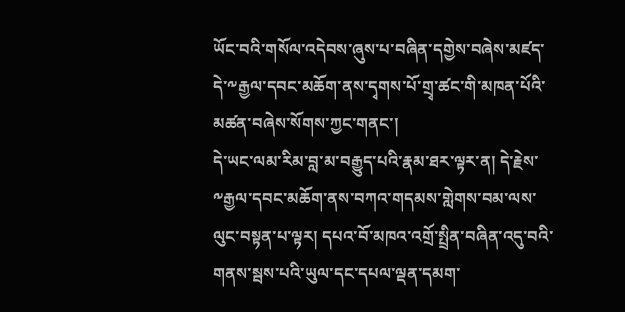ཡོང་བའི་གསོལ་འདེབས་ཞུས་པ་བཞིན་དགྱེས་བཞེས་མཛད་དེ་༸རྒྱལ་དབང་མཆོག་ནས་དྭགས་པོ་གྲྭ་ཚང་གི་མཁན་པོའི་མཚན་བཞེས་སོགས་ཀྱང་གནང་།
དེ་ཡང་ལམ་རིམ་བླ་མ་བརྒྱུད་པའི་རྣམ་ཐར་ལྟར་ན། དེ་རྗེས་༸རྒྱལ་དབང་མཆོག་ནས་བཀའ་གདམས་གླེགས་བམ་ལས་ལུང་བསྟན་པ་ལྟར། དཔའ་བོ་མཁའ་འགྲོ་སྤྲིན་བཞིན་འདུ་བའི་གནས་སྦས་པའི་ཡུལ་དང་དཔལ་ལྡན་དམག་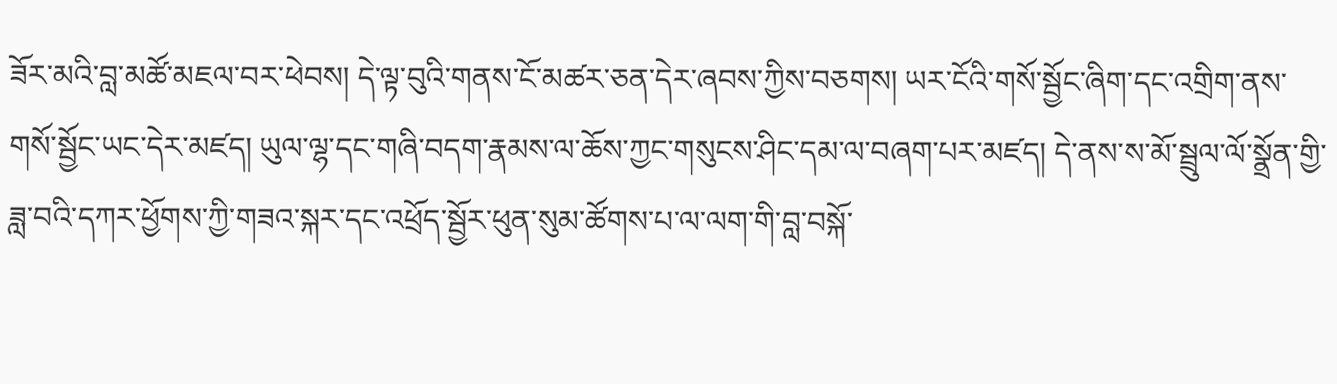ཟོར་མའི་བླ་མཚོ་མཇལ་བར་ཕེབས། དེ་ལྟ་བུའི་གནས་ངོ་མཚར་ཅན་དེར་ཞབས་ཀྱིས་བཅགས། ཡར་ངོའི་གསོ་སྦྱོང་ཞིག་དང་འགྲིག་ནས་གསོ་སྦྱོང་ཡང་དེར་མཛད། ཡུལ་ལྷ་དང་གཞི་བདག་རྣམས་ལ་ཆོས་ཀྱང་གསུངས་ཤིང་དམ་ལ་བཞག་པར་མཛད། དེ་ནས་ས་མོ་སྦྲུལ་ལོ་སྣྲོན་གྱི་ཟླ་བའི་དཀར་ཕྱོགས་ཀྱི་གཟའ་སྐར་དང་འཕྲོད་སྦྱོར་ཕུན་སུམ་ཚོགས་པ་ལ་ལག་གི་བླ་བསྐོ་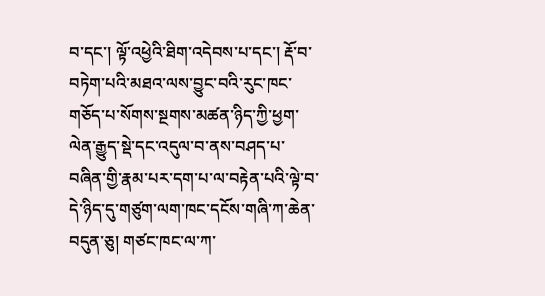བ་དང་། ལྟོ་འཕྱེའི་ཐིག་འདེབས་པ་དང་། རྡོ་བ་བཏེག་པའི་མཐའ་ལས་བྱུང་བའི་རུང་ཁང་གཅོད་པ་སོགས་སྔགས་མཚན་ཉིད་ཀྱི་ཕྱག་ལེན་རྒྱུད་སྡེ་དང་འདུལ་བ་ནས་བཤད་པ་བཞིན་གྱི་རྣམ་པར་དག་པ་ལ་བརྟེན་པའི་ལྟེ་བ་དེ་ཉིད་དུ་གཙུག་ལག་ཁང་དངོས་གཞི་ཀ་ཆེན་བདུན་ཅུ། གཙང་ཁང་ལ་ཀ་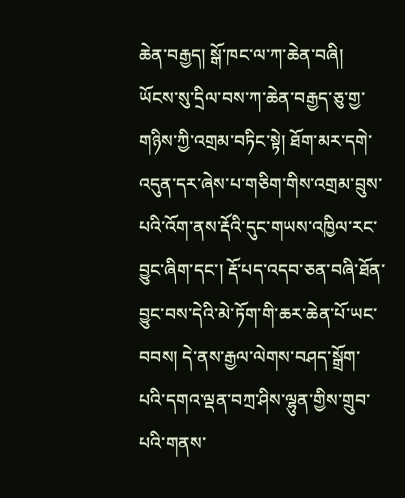ཆེན་བརྒྱད། སྒོ་ཁང་ལ་ཀ་ཆེན་བཞི། ཡོངས་སུ་དྲིལ་བས་ཀ་ཆེན་བརྒྱད་ཅུ་གྱ་གཉིས་ཀྱི་འགྲམ་བཏིང་སྟེ། ཐོག་མར་དགེ་འདུན་དར་ཞེས་པ་གཅིག་གིས་འགྲམ་བྲུས་པའི་འོག་ནས་རྡོའི་དུང་གཡས་འཁྱིལ་རང་བྱུང་ཞིག་དང་། རྡོ་པད་འདབ་ཅན་བཞི་ཐོན་བྱུང་བས་དེའི་མེ་ཏོག་གི་ཆར་ཆེན་པོ་ཡང་བབས། དེ་ནས་རྒྱལ་ལེགས་བཤད་སྒྲོག་པའི་དགའ་ལྡན་བཀྲ་ཤིས་ལྷུན་གྱིས་གྲུབ་པའི་གནས་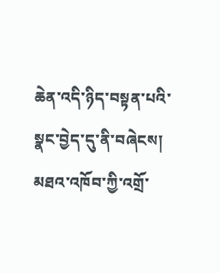ཆེན་འདི་ཉིད་བསྟན་པའི་སྣང་བྱེད་དུ་ནི་བཞེངས། མཐའ་འཁོབ་ཀྱི་འགྲོ་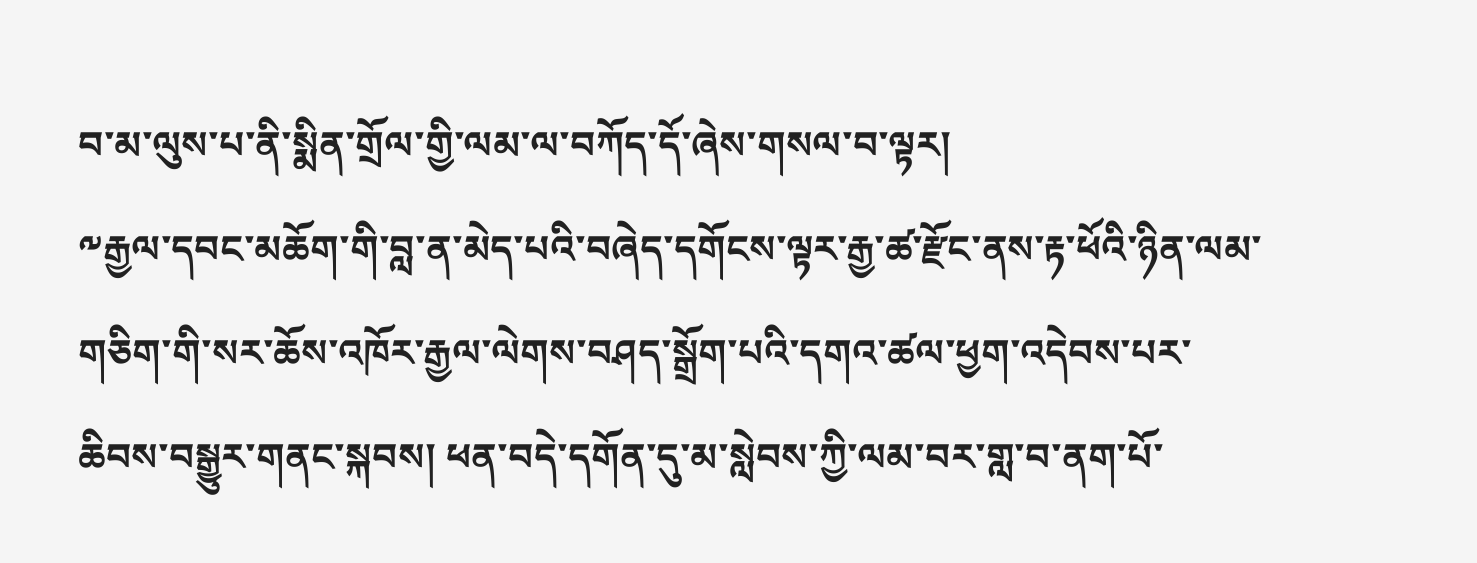བ་མ་ལུས་པ་ནི་སྨིན་གྲོལ་གྱི་ལམ་ལ་བཀོད་དོ་ཞེས་གསལ་བ་ལྟར།
༸རྒྱལ་དབང་མཆོག་གི་བླ་ན་མེད་པའི་བཞེད་དགོངས་ལྟར་རྒྱ་ཚ་རྫོང་ནས་རྟ་ཕོའི་ཉིན་ལམ་གཅིག་གི་སར་ཆོས་འཁོར་རྒྱལ་ལེགས་བཤད་སྒྲོག་པའི་དགའ་ཚལ་ཕྱག་འདེབས་པར་ཆིབས་བསྒྱུར་གནང་སྐབས། ཕན་བདེ་དགོན་དུ་མ་སླེབས་ཀྱི་ལམ་བར་གླ་བ་ནག་པོ་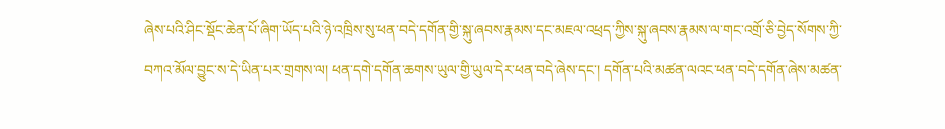ཞེས་པའི་ཤིང་སྡོང་ཆེན་པོ་ཞིག་ཡོད་པའི་ཉེ་འཁྲིས་སུ་ཕན་བདེ་དགོན་གྱི་སྐུ་ཞབས་རྣམས་དང་མཇལ་འཕྲད་ཀྱིས་སྐུ་ཞབས་རྣམས་ལ་གང་འགྲོ་ཅི་བྱེད་སོགས་ཀྱི་བཀའ་མོལ་བྱུང་ས་དེ་ཡིན་པར་གྲགས་ལ། ཕན་དགེ་དགོན་ཆགས་ཡུལ་གྱི་ཡུལ་དེར་ཕན་བདེ་ཞེས་དང་། དགོན་པའི་མཚན་ལའང་ཕན་བདེ་དགོན་ཞེས་མཚན་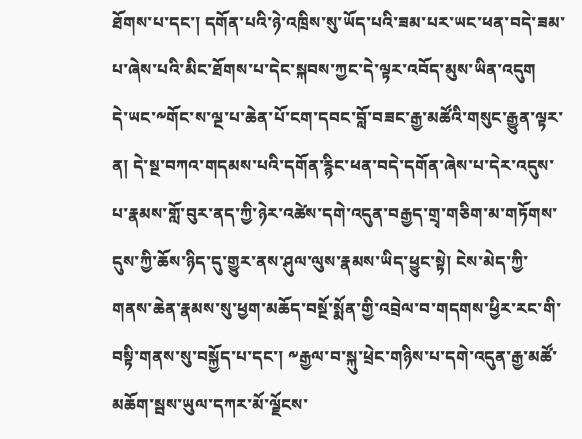ཐོགས་པ་དང་། དགོན་པའི་ཉེ་འཁྲིས་སུ་ཡོད་པའི་ཟམ་པར་ཡང་ཕན་བདེ་ཟམ་པ་ཞེས་པའི་མིང་ཐོགས་པ་དེང་སྐབས་ཀྱང་དེ་ལྟར་འབོད་མུས་ཡིན་འདུག
དེ་ཡང་༸གོང་ས་ལྔ་པ་ཆེན་པོ་ངག་དབང་བློ་བཟང་རྒྱ་མཚོའི་གསུང་རྒྱུན་ལྟར་ན། དེ་སྔ་བཀའ་གདམས་པའི་དགོན་རྙིང་ཕན་བདེ་དགོན་ཞེས་པ་དེར་འདུས་པ་རྣམས་གློ་བུར་ནད་ཀྱི་ཉེར་འཚེས་དགེ་འདུན་བརྒྱད་གྲྭ་གཅིག་མ་གཏོགས་དུས་ཀྱི་ཆོས་ཉིད་དུ་གྱུར་ནས་ཤུལ་ལུས་རྣམས་ཡིད་ཕྱུང་སྟེ། ངེས་མེད་ཀྱི་གནས་ཆེན་རྣམས་སུ་ཕྱག་མཆོད་བསྔོ་སྨོན་གྱི་འབྲེལ་བ་གདགས་ཕྱིར་རང་གི་བསྟི་གནས་སུ་བསྐྱོད་པ་དང་། ༸རྒྱལ་བ་སྐུ་ཕྲེང་གཉིས་པ་དགེ་འདུན་རྒྱ་མཚོ་མཆོག་སྦས་ཡུལ་དཀར་མོ་ལྗོངས་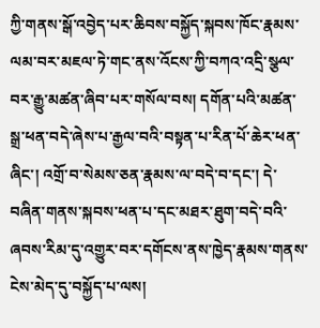ཀྱི་གནས་སྒོ་འབྱེད་པར་ཆིབས་བསྐྱོད་སྐབས་ཁོང་རྣམས་ལམ་བར་མཇལ་ཏེ་གང་ནས་འོངས་ཀྱི་བཀའ་འདྲི་སྩལ་བར་རྒྱུ་མཚན་ཞིབ་པར་གསོལ་བས། དགོན་པའི་མཚན་སྒྲ་ཕན་བདེ་ཞེས་པ་རྒྱལ་བའི་བསྟན་པ་རིན་པོ་ཆེར་ཕན་ཞིང་། འགྲོ་བ་སེམས་ཅན་རྣམས་ལ་བདེ་བ་དང་། དེ་བཞིན་གནས་སྐབས་ཕན་པ་དང་མཐར་ཐུག་བདེ་བའི་ཞབས་རིམ་དུ་འགྱུར་བར་དགོངས་ནས་ཁྱེད་རྣམས་གནས་ངེས་མེད་དུ་བསྐྱོད་པ་ལས།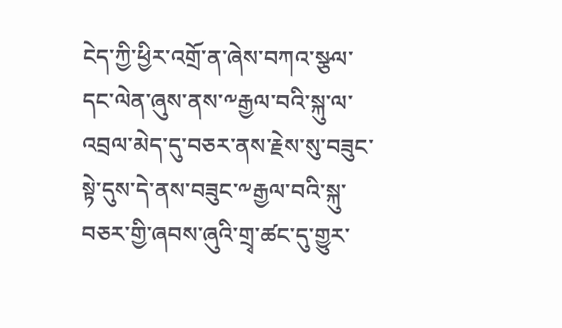ངེད་ཀྱི་ཕྱིར་འགྲོ་ན་ཞེས་བཀའ་སྩལ་དང་ལེན་ཞུས་ནས་༸རྒྱལ་བའི་སྐུ་ལ་འབྲལ་མེད་དུ་བཅར་ནས་རྗེས་སུ་བཟུང་སྟེ་དུས་དེ་ནས་བཟུང་༸རྒྱལ་བའི་སྐུ་བཅར་གྱི་ཞབས་ཞུའི་གྲྭ་ཚང་དུ་གྱུར་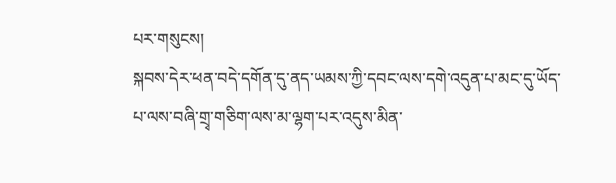པར་གསུངས།
སྐབས་དེར་ཕན་བདེ་དགོན་དུ་ནད་ཡམས་ཀྱི་དབང་ལས་དགེ་འདུན་པ་མང་དུ་ཡོད་པ་ལས་བཞི་གྲྭ་གཅིག་ལས་མ་ལྷག་པར་འདུས་མིན་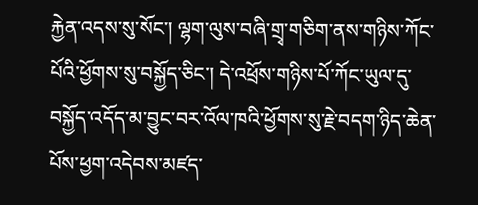རྐྱེན་འདས་སུ་སོང་། ལྷག་ལུས་བཞི་གྲྭ་གཅིག་ནས་གཉིས་ཀོང་པོའི་ཕྱོགས་སུ་བསྐྱོད་ཅིང་། དེ་འཕྲོས་གཉིས་པོ་ཀོང་ཡུལ་དུ་བསྐྱོད་འདོད་མ་བྱུང་བར་འོལ་ཁའི་ཕྱོགས་སུ་རྗེ་བདག་ཉིད་ཆེན་པོས་ཕྱག་འདེབས་མཛད་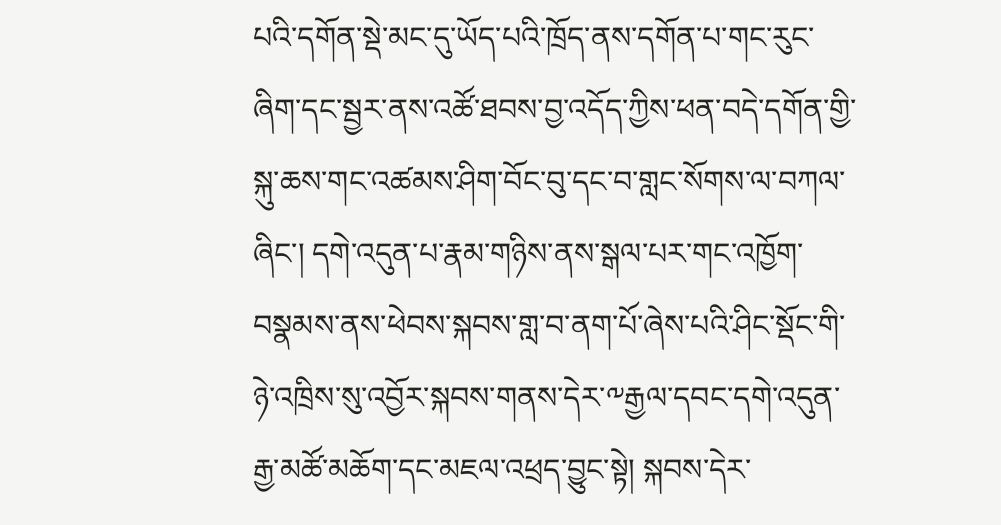པའི་དགོན་སྡེ་མང་དུ་ཡོད་པའི་ཁྲོད་ནས་དགོན་པ་གང་རུང་ཞིག་དང་སྦྱར་ནས་འཚོ་ཐབས་བྱ་འདོད་ཀྱིས་ཕན་བདེ་དགོན་གྱི་སྐུ་ཆས་གང་འཚམས་ཤིག་བོང་བུ་དང་བ་གླང་སོགས་ལ་བཀལ་ཞིང་། དགེ་འདུན་པ་རྣམ་གཉིས་ནས་སྒལ་པར་གང་འཁྱོག་བསྣམས་ནས་ཕེབས་སྐབས་གླ་བ་ནག་པོ་ཞེས་པའི་ཤིང་སྡོང་གི་ཉེ་འཁྲིས་སུ་འབྱོར་སྐབས་གནས་དེར་༸རྒྱལ་དབང་དགེ་འདུན་རྒྱ་མཚོ་མཆོག་དང་མཇལ་འཕྲད་བྱུང་སྟེ། སྐབས་དེར་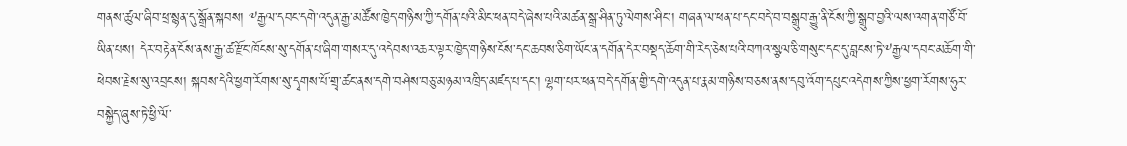གནས་ཚུལ་ཞིབ་ཕྲ་སྙན་དུ་སྒྲོན་སྐབས། ༸རྒྱལ་དབང་དགེ་འདུན་རྒྱ་མཚོས་ཁྱེད་གཉིས་ཀྱི་དགོན་པའི་མིང་ཕན་བདེ་ཞེས་པའི་མཚན་སྒྲ་ཤིན་ཏུ་ལེགས་ཤིང་། གཞན་ལ་ཕན་པ་དང་བདེ་བ་བསྒྲུབ་རྒྱུ་ནི་ངོས་ཀྱི་སྒྲུབ་བྱའི་ལས་འགན་གཙོ་བོ་ཡིན་པས། དེར་བརྟེན་ངོས་ནས་རྒྱ་ཚ་རྫོང་ཁོངས་སུ་དགོན་པ་ཞིག་གསར་དུ་འདེབས་འཆར་ལྟར་ཁྱེད་གཉིས་ངོས་དང་ཆབས་ཅིག་ཡོང་ན་དགོན་དེར་བསྡད་ཆོག་གི་རེད་ཅེས་པའི་བཀའ་སྩལ་ཅི་གསུང་དང་དུ་བླངས་ཏེ་༸རྒྱལ་དབང་མཆོག་གི་ཕེབས་རྗེས་སུ་འབྲངས། སྐབས་དེའི་ཕྱག་རོགས་སུ་དྭགས་པོ་གྲྭ་ཚང་ནས་དགེ་བཤེས་བཅུ་མཉམ་འཁྲིད་མཛད་པ་དང་། ལྷག་པར་ཕན་བདེ་དགོན་གྱི་དགེ་འདུན་པ་རྣམ་གཉིས་བཅས་ནས་དབུ་འོག་དཔུང་འདེགས་ཀྱིས་ཕྱག་རོགས་ཧུར་བསྐྱེད་ཞུས་ཏེ་ཕྱི་ལོ་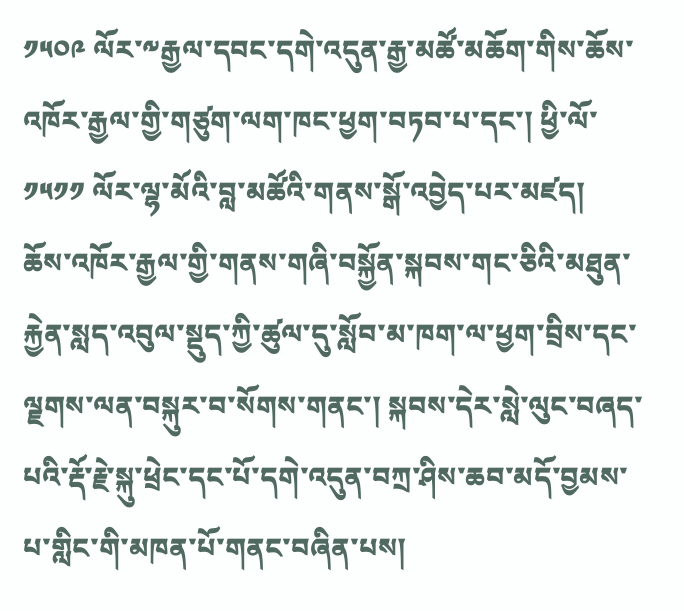༡༥༠༩ ལོར་༸རྒྱལ་དབང་དགེ་འདུན་རྒྱ་མཚོ་མཆོག་གིས་ཆོས་འཁོར་རྒྱལ་གྱི་གཙུག་ལག་ཁང་ཕྱག་བཏབ་པ་དང་། ཕྱི་ལོ་ ༡༥༡༡ ལོར་ལྷ་མོའི་བླ་མཚོའི་གནས་སྒོ་འབྱེད་པར་མཛད།
ཆོས་འཁོར་རྒྱལ་གྱི་གནས་གཞི་བསྐྱོན་སྐབས་གང་ཅིའི་མཐུན་རྐྱེན་སླད་འབུལ་སྡུད་ཀྱི་ཚུལ་དུ་སློབ་མ་ཁག་ལ་ཕྱག་བྲིས་དང་ལྗགས་ལན་བསྐུར་བ་སོགས་གནང་། སྐབས་དེར་སླེ་ལུང་བཞད་པའི་རྡོ་རྗེ་སྐུ་ཕྲེང་དང་པོ་དགེ་འདུན་བཀྲ་ཤིས་ཆབ་མདོ་བྱམས་པ་གླིང་གི་མཁན་པོ་གནང་བཞིན་པས།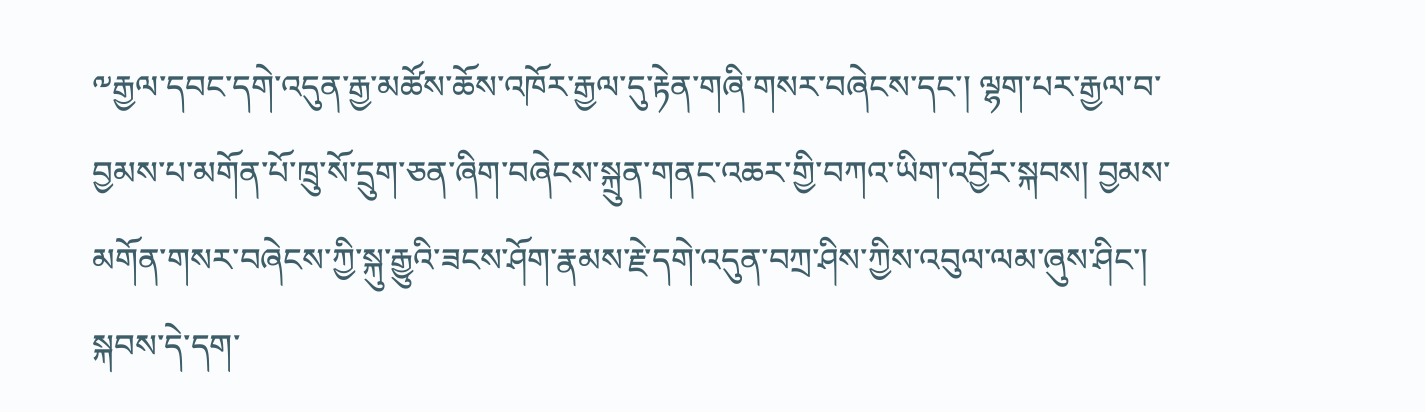༸རྒྱལ་དབང་དགེ་འདུན་རྒྱ་མཚོས་ཆོས་འཁོར་རྒྱལ་དུ་རྟེན་གཞི་གསར་བཞེངས་དང་། ལྷག་པར་རྒྱལ་བ་བྱམས་པ་མགོན་པོ་ཁྲུ་སོ་དྲུག་ཅན་ཞིག་བཞེངས་སྐྲུན་གནང་འཆར་གྱི་བཀའ་ཡིག་འབྱོར་སྐབས། བྱམས་མགོན་གསར་བཞེངས་ཀྱི་སྐུ་རྒྱུའི་ཟངས་ཤོག་རྣམས་རྗེ་དགེ་འདུན་བཀྲ་ཤིས་ཀྱིས་འབུལ་ལམ་ཞུས་ཤིང་། སྐབས་དེ་དག་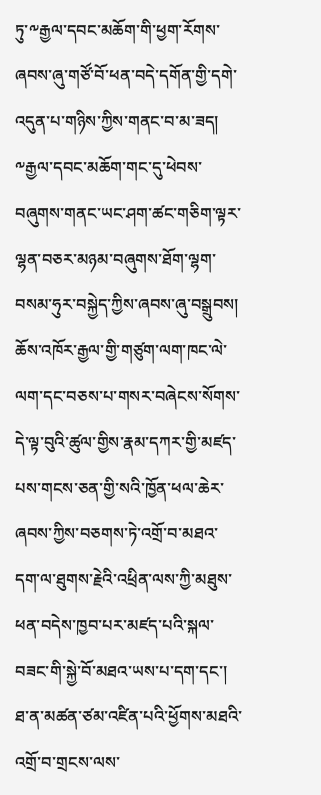ཏུ་༸རྒྱལ་དབང་མཆོག་གི་ཕྱག་རོགས་ཞབས་ཞུ་གཙོ་བོ་ཕན་བདེ་དགོན་གྱི་དགེ་འདུན་པ་གཉིས་ཀྱིས་གནང་བ་མ་ཟད། ༸རྒྱལ་དབང་མཆོག་གང་དུ་ཕེབས་བཞུགས་གནང་ཡང་ཤག་ཚང་གཅིག་ལྟར་ལྷན་བཅར་མཉམ་བཞུགས་ཐོག་ལྷག་བསམ་ཧུར་བསྐྱེད་ཀྱིས་ཞབས་ཞུ་བསྒྲུབས། ཆོས་འཁོར་རྒྱལ་གྱི་གཙུག་ལག་ཁང་ལེ་ལག་དང་བཅས་པ་གསར་བཞེངས་སོགས་དེ་ལྟ་བུའི་ཚུལ་གྱིས་རྣམ་དཀར་གྱི་མཛད་པས་གངས་ཅན་གྱི་སའི་ཁྱོན་ཕལ་ཆེར་ཞབས་ཀྱིས་བཅགས་ཏེ་འགྲོ་བ་མཐའ་དག་ལ་ཐུགས་རྗེའི་འཕྲིན་ལས་ཀྱི་མཐུས་ཕན་བདེས་ཁྱབ་པར་མཛད་པའི་སྐལ་བཟང་གི་སྐྱེ་བོ་མཐའ་ཡས་པ་དག་དང་། ཐ་ན་མཚན་ཙམ་འཛིན་པའི་ཕྱོགས་མཐའི་འགྲོ་བ་གྲངས་ལས་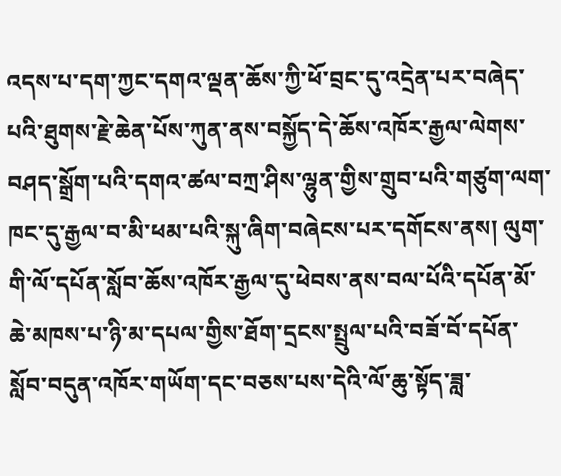འདས་པ་དག་ཀྱང་དགའ་ལྡན་ཆོས་ཀྱི་ཕོ་བྲང་དུ་འདྲེན་པར་བཞེད་པའི་ཐུགས་རྗེ་ཆེན་པོས་ཀུན་ནས་བསྐྱོད་དེ་ཆོས་འཁོར་རྒྱལ་ལེགས་བཤད་སྒྲོག་པའི་དགའ་ཚལ་བཀྲ་ཤིས་ལྷུན་གྱིས་གྲུབ་པའི་གཙུག་ལག་ཁང་དུ་རྒྱལ་བ་མི་ཕམ་པའི་སྐུ་ཞིག་བཞེངས་པར་དགོངས་ནས། ལུག་གི་ལོ་དཔོན་སློབ་ཆོས་འཁོར་རྒྱལ་དུ་ཕེབས་ནས་བལ་པོའི་དཔོན་མོ་ཆེ་མཁས་པ་ཉི་མ་དཔལ་གྱིས་ཐོག་དྲངས་སྤྲུལ་པའི་བཟོ་བོ་དཔོན་སློབ་བདུན་འཁོར་གཡོག་དང་བཅས་པས་དེའི་ལོ་ཆུ་སྟོད་ཟླ་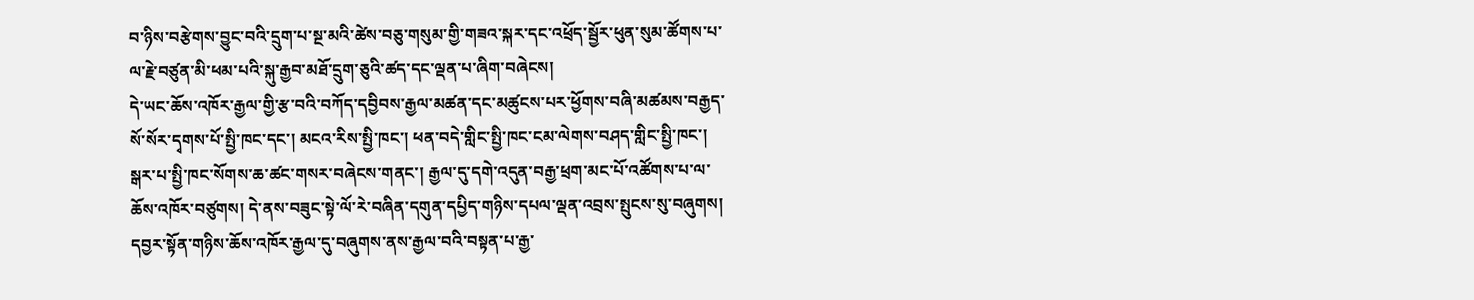བ་ཉིས་བརྩེགས་བྱུང་བའི་དྲུག་པ་སྔ་མའི་ཚེས་བཅུ་གསུམ་གྱི་གཟའ་སྐར་དང་འཕྲོད་སྦྱོར་ཕུན་སུམ་ཚོགས་པ་ལ་རྗེ་བཙུན་མི་ཕམ་པའི་སྐུ་རྒྱབ་མཐོ་དྲུག་ཅུའི་ཚད་དང་ལྡན་པ་ཞིག་བཞེངས།
དེ་ཡང་ཆོས་འཁོར་རྒྱལ་གྱི་རྩ་བའི་བཀོད་དབྱིབས་རྒྱལ་མཚན་དང་མཚུངས་པར་ཕྱོགས་བཞི་མཚམས་བརྒྱད་སོ་སོར་དྭགས་པོ་སྤྱི་ཁང་དང་། མངའ་རིས་སྤྱི་ཁང་། ཕན་བདེ་གླིང་སྤྱི་ཁང་ངམ་ལེགས་བཤད་གླིང་སྤྱི་ཁང་། སྒར་པ་སྤྱི་ཁང་སོགས་ཆ་ཚང་གསར་བཞེངས་གནང་། རྒྱལ་དུ་དགེ་འདུན་བརྒྱ་ཕྲག་མང་པོ་འཚོགས་པ་ལ་ཆོས་འཁོར་བཙུགས། དེ་ནས་བཟུང་སྟེ་ལོ་རེ་བཞིན་དགུན་དཔྱིད་གཉིས་དཔལ་ལྡན་འབྲས་སྤུངས་སུ་བཞུགས། དབྱར་སྟོན་གཉིས་ཆོས་འཁོར་རྒྱལ་དུ་བཞུགས་ནས་རྒྱལ་བའི་བསྟན་པ་རྒྱ་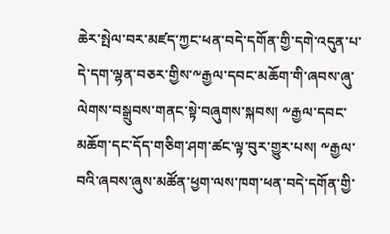ཆེར་སྤེལ་བར་མཛད་ཀྱང་ཕན་བདེ་དགོན་གྱི་དགེ་འདུན་པ་དེ་དག་ལྷན་བཅར་གྱིས་༸རྒྱལ་དབང་མཆོག་གི་ཞབས་ཞུ་ལེགས་བསྒྲུབས་གནང་སྟེ་བཞུགས་སྐབས། ༸རྒྱལ་དབང་མཆོག་དང་དོད་གཅིག་ཤག་ཚང་ལྟ་བུར་གྱུར་པས། ༸རྒྱལ་བའི་ཞབས་ཞུས་མཚོན་ཕྱག་ལས་ཁག་ཕན་བདེ་དགོན་གྱི་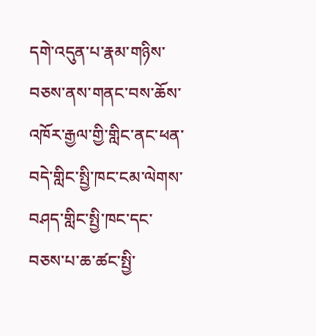དགེ་འདུན་པ་རྣམ་གཉིས་བཅས་ནས་གནང་བས་ཆོས་འཁོར་རྒྱལ་གྱི་གླིང་ནང་ཕན་བདེ་གླིང་སྤྱི་ཁང་ངམ་ལེགས་བཤད་གླིང་སྤྱི་ཁང་དང་བཅས་པ་ཆ་ཚང་སྤྱི་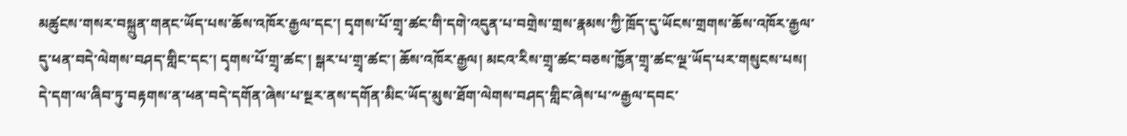མཚུངས་གསར་བསྐྲུན་གནང་ཡོད་པས་ཆོས་འཁོར་རྒྱལ་དང་། དྭགས་པོ་གྲྭ་ཚང་གི་དགེ་འདུན་པ་བགྲེས་གྲས་རྣམས་ཀྱི་ཁྲོད་དུ་ཡོངས་གྲགས་ཆོས་འཁོར་རྒྱལ་དུ་ཕན་བདེ་ལེགས་བཤད་གླིང་དང་། དྭགས་པོ་གྲྭ་ཚང་། སྒར་པ་གྲྭ་ཚང་། ཆོས་འཁོར་རྒྱལ། མངའ་རིས་གྲྭ་ཚང་བཅས་ཁྱོན་གྲྭ་ཚང་ལྔ་ཡོད་པར་གསུངས་པས། དེ་དག་ལ་ཞིབ་ཏུ་བརྟགས་ན་ཕན་བདེ་དགོན་ཞེས་པ་སྔར་ནས་དགོན་མིང་ཡོད་མུས་ཐོག་ལེགས་བཤད་གླིང་ཞེས་པ་༸རྒྱལ་དབང་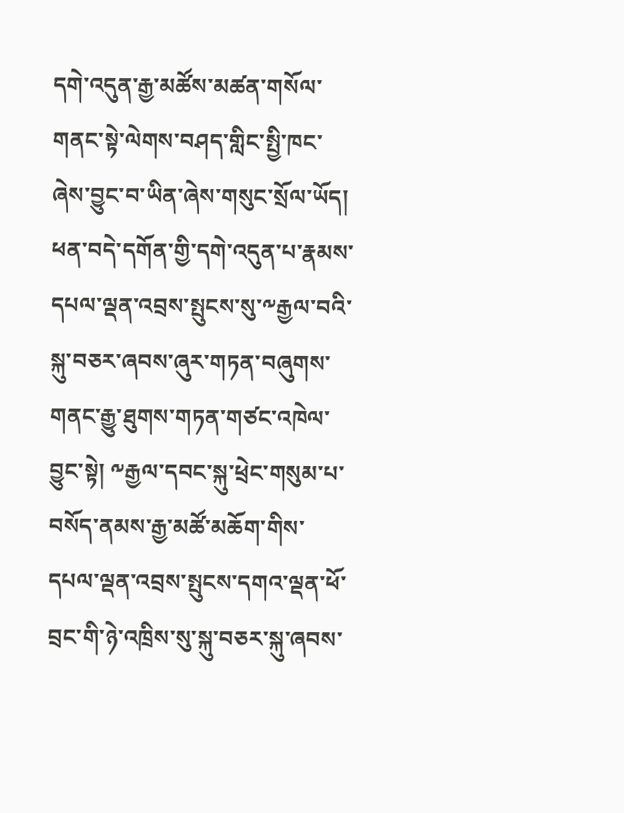དགེ་འདུན་རྒྱ་མཚོས་མཚན་གསོལ་གནང་སྟེ་ལེགས་བཤད་གླིང་སྤྱི་ཁང་ཞེས་བྱུང་བ་ཡིན་ཞེས་གསུང་སྲོལ་ཡོད།
ཕན་བདེ་དགོན་གྱི་དགེ་འདུན་པ་རྣམས་དཔལ་ལྡན་འབྲས་སྤུངས་སུ་༸རྒྱལ་བའི་སྐུ་བཅར་ཞབས་ཞུར་གཏན་བཞུགས་གནང་རྒྱུ་ཐུགས་གཏན་གཙང་འཁེལ་བྱུང་སྟེ། ༸རྒྱལ་དབང་སྐུ་ཕྲེང་གསུམ་པ་བསོད་ནམས་རྒྱ་མཚོ་མཆོག་གིས་དཔལ་ལྡན་འབྲས་སྤུངས་དགའ་ལྡན་ཕོ་བྲང་གི་ཉེ་འཁྲིས་སུ་སྐུ་བཅར་སྐུ་ཞབས་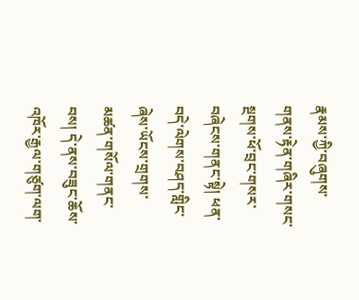རྣམས་ཀྱི་བཞུགས་གནས་རྟེན་གཞིར་གསང་སྔགས་ཕོ་བྲང་གསར་བཞེངས་གནང་སྟེ། ཕན་བདེ་ལེགས་བཤད་གླིང་ཞེས་ཡོངས་གྲགས་མཚན་གསོལ་གནང་བས། དེ་ནས་བཟུང་ཆོས་འཁོར་རྒྱལ་གཙུག་ལག་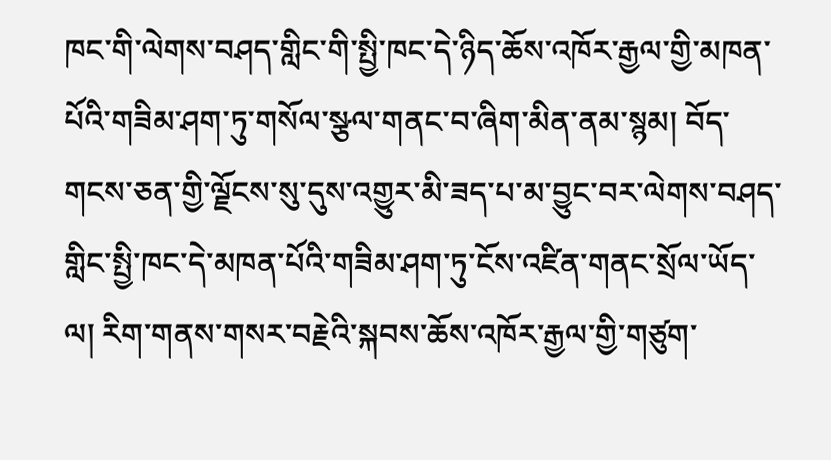ཁང་གི་ལེགས་བཤད་གླིང་གི་སྤྱི་ཁང་དེ་ཉིད་ཆོས་འཁོར་རྒྱལ་གྱི་མཁན་པོའི་གཟིམ་ཤག་ཏུ་གསོལ་སྩལ་གནང་བ་ཞིག་མིན་ནམ་སྙམ། བོད་གངས་ཅན་གྱི་ལྗོངས་སུ་དུས་འགྱུར་མི་ཟད་པ་མ་བྱུང་བར་ལེགས་བཤད་གླིང་སྤྱི་ཁང་དེ་མཁན་པོའི་གཟིམ་ཤག་ཏུ་ངོས་འཛིན་གནང་སྲོལ་ཡོད་ལ། རིག་གནས་གསར་བརྗེའི་སྐབས་ཆོས་འཁོར་རྒྱལ་གྱི་གཙུག་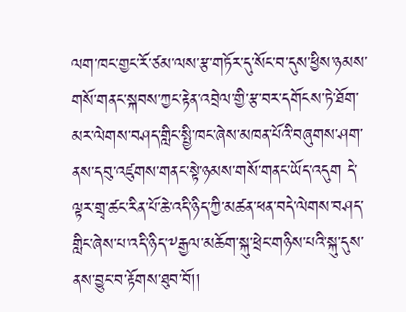ལག་ཁང་གྱང་རོ་ཙམ་ལས་རྩ་གཏོར་དུ་སོང་བ་དུས་ཕྱིས་ཉམས་གསོ་གནང་སྐབས་ཀྱང་རྟེན་འབྲེལ་གྱི་རྩ་བར་དགོངས་ཏེ་ཐོག་མར་ལེགས་བཤད་གླིང་སྤྱི་ཁང་ཞེས་མཁན་པོའི་བཞུགས་ཤག་ནས་དབུ་འཛུགས་གནང་སྟེ་ཉམས་གསོ་གནང་ཡོད་འདུག དེ་ལྟར་གྲྭ་ཚང་རིན་པོ་ཆེ་འདི་ཉིད་ཀྱི་མཚན་ཕན་བདེ་ལེགས་བཤད་གླིང་ཞེས་པ་འདི་ཉིད་༸རྒྱལ་མཆོག་སྐུ་ཕྲེང་གཉིས་པའི་སྐུ་དུས་ནས་བྱུང་བ་རྟོགས་ཐུབ་བོ།།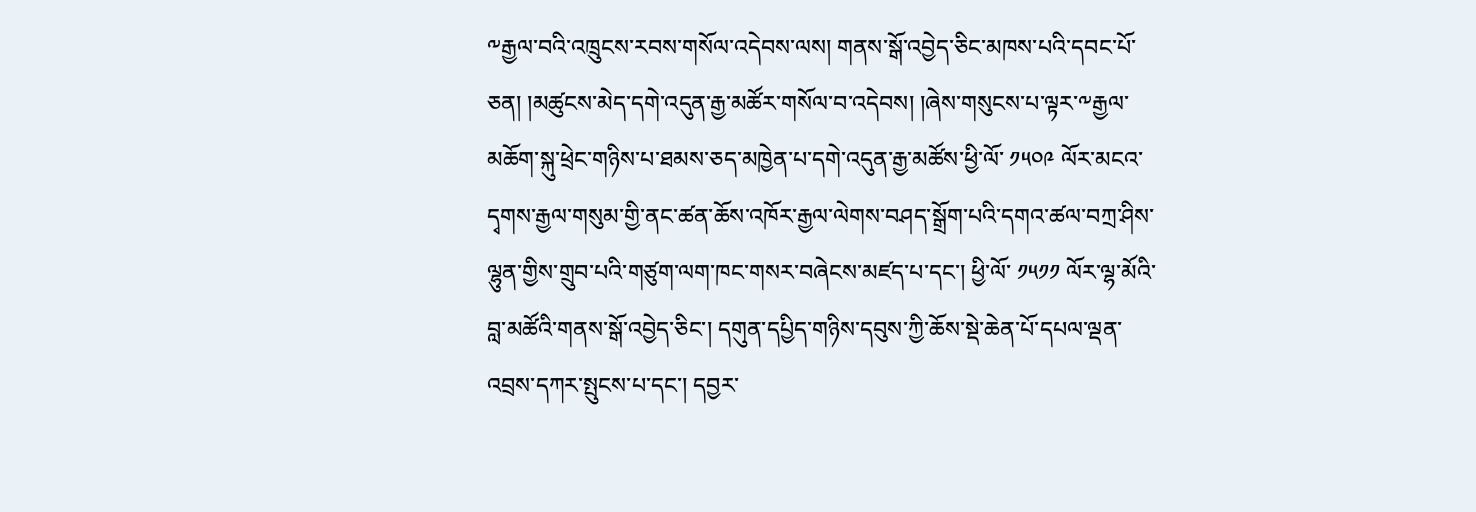༸རྒྱལ་བའི་འཁྲུངས་རབས་གསོལ་འདེབས་ལས། གནས་སྒོ་འབྱེད་ཅིང་མཁས་པའི་དབང་པོ་ཅན། །མཚུངས་མེད་དགེ་འདུན་རྒྱ་མཚོར་གསོལ་བ་འདེབས། །ཞེས་གསུངས་པ་ལྟར་༸རྒྱལ་མཆོག་སྐུ་ཕྲེང་གཉིས་པ་ཐམས་ཅད་མཁྱེན་པ་དགེ་འདུན་རྒྱ་མཚོས་ཕྱི་ལོ་ ༡༥༠༩ ལོར་མངའ་དྭགས་རྒྱལ་གསུམ་གྱི་ནང་ཚན་ཆོས་འཁོར་རྒྱལ་ལེགས་བཤད་སྒྲོག་པའི་དགའ་ཚལ་བཀྲ་ཤིས་ལྷུན་གྱིས་གྲུབ་པའི་གཙུག་ལག་ཁང་གསར་བཞེངས་མཛད་པ་དང་། ཕྱི་ལོ་ ༡༥༡༡ ལོར་ལྷ་མོའི་བླ་མཚོའི་གནས་སྒོ་འབྱེད་ཅིང་། དགུན་དཔྱིད་གཉིས་དབུས་ཀྱི་ཆོས་སྡེ་ཆེན་པོ་དཔལ་ལྡན་འབྲས་དཀར་སྤུངས་པ་དང་། དབྱར་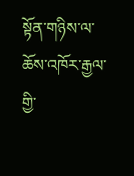སྟོན་གཉིས་ལ་ཆོས་འཁོར་རྒྱལ་གྱི་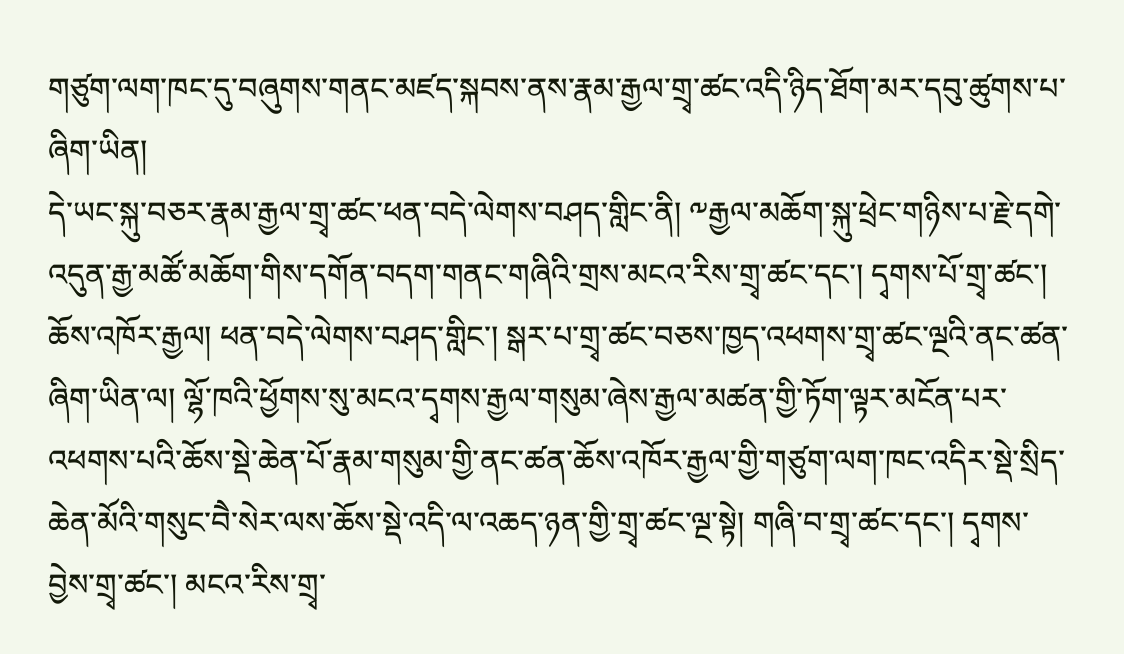གཙུག་ལག་ཁང་དུ་བཞུགས་གནང་མཛད་སྐབས་ནས་རྣམ་རྒྱལ་གྲྭ་ཚང་འདི་ཉིད་ཐོག་མར་དབུ་ཚུགས་པ་ཞིག་ཡིན།
དེ་ཡང་སྐུ་བཅར་རྣམ་རྒྱལ་གྲྭ་ཚང་ཕན་བདེ་ལེགས་བཤད་གླིང་ནི། ༸རྒྱལ་མཆོག་སྐུ་ཕྲེང་གཉིས་པ་རྗེ་དགེ་འདུན་རྒྱ་མཚོ་མཆོག་གིས་དགོན་བདག་གནང་གཞིའི་གྲས་མངའ་རིས་གྲྭ་ཚང་དང་། དྭགས་པོ་གྲྭ་ཚང་། ཆོས་འཁོར་རྒྱལ། ཕན་བདེ་ལེགས་བཤད་གླིང་། སྒར་པ་གྲྭ་ཚང་བཅས་ཁྱད་འཕགས་གྲྭ་ཚང་ལྔའི་ནང་ཚན་ཞིག་ཡིན་ལ། ལྷོ་ཁའི་ཕྱོགས་སུ་མངའ་དྭགས་རྒྱལ་གསུམ་ཞེས་རྒྱལ་མཚན་གྱི་ཏོག་ལྟར་མངོན་པར་འཕགས་པའི་ཆོས་སྡེ་ཆེན་པོ་རྣམ་གསུམ་གྱི་ནང་ཚན་ཆོས་འཁོར་རྒྱལ་གྱི་གཙུག་ལག་ཁང་འདིར་སྡེ་སྲིད་ཆེན་མོའི་གསུང་བཻ་སེར་ལས་ཆོས་སྡེ་འདི་ལ་འཆད་ཉན་གྱི་གྲྭ་ཚང་ལྔ་སྟེ། གཞི་བ་གྲྭ་ཚང་དང་། དྭགས་བྱེས་གྲྭ་ཚང་། མངའ་རིས་གྲྭ་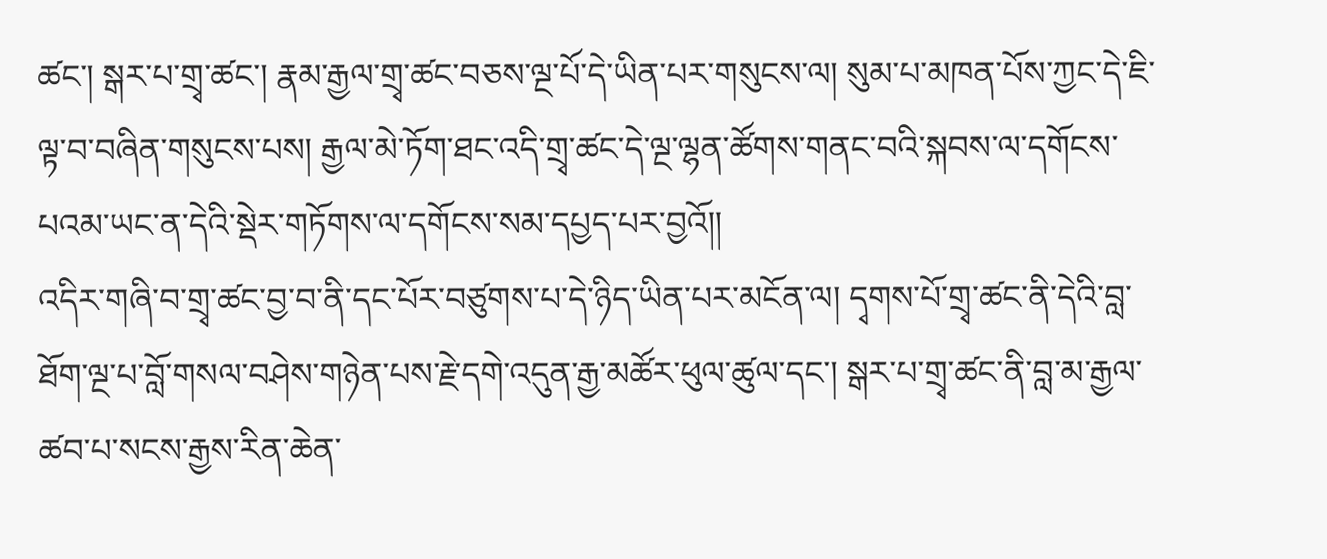ཚང་། སྒར་པ་གྲྭ་ཚང་། རྣམ་རྒྱལ་གྲྭ་ཚང་བཅས་ལྔ་པོ་དེ་ཡིན་པར་གསུངས་ལ། སུམ་པ་མཁན་པོས་ཀྱང་དེ་ཇི་ལྟ་བ་བཞིན་གསུངས་པས། རྒྱལ་མེ་ཏོག་ཐང་འདི་གྲྭ་ཚང་དེ་ལྔ་ལྷན་ཚོགས་གནང་བའི་སྐབས་ལ་དགོངས་པའམ་ཡང་ན་དེའི་སྡེར་གཏོགས་ལ་དགོངས་སམ་དཔྱད་པར་བྱའོ།།
འདིར་གཞི་བ་གྲྭ་ཚང་བྱ་བ་ནི་དང་པོར་བཙུགས་པ་དེ་ཉིད་ཡིན་པར་མངོན་ལ། དྭགས་པོ་གྲྭ་ཚང་ནི་དེའི་བླ་ཐོག་ལྔ་པ་བློ་གསལ་བཤེས་གཉེན་པས་རྗེ་དགེ་འདུན་རྒྱ་མཚོར་ཕུལ་ཚུལ་དང་། སྒར་པ་གྲྭ་ཚང་ནི་བླ་མ་རྒྱལ་ཚབ་པ་སངས་རྒྱས་རིན་ཆེན་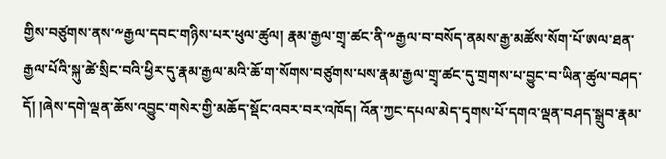གྱིས་བཙུགས་ནས་༸རྒྱལ་དབང་གཉིས་པར་ཕུལ་ཚུལ། རྣམ་རྒྱལ་གྲྭ་ཚང་ནི་༸རྒྱལ་བ་བསོད་ནམས་རྒྱ་མཚོས་སོག་པོ་ཨལ་ཐན་རྒྱལ་པོའི་སྐུ་ཚེ་སྲིང་བའི་ཕྱིར་དུ་རྣམ་རྒྱལ་མའི་ཆོ་ག་སོགས་བཙུགས་པས་རྣམ་རྒྱལ་གྲྭ་ཚང་དུ་གྲགས་པ་བྱུང་བ་ཡིན་ཚུལ་བཤད་དོ། །ཞེས་དགེ་ལྡན་ཆོས་འབྱུང་གསེར་གྱི་མཆོད་སྡོང་འབར་བར་འཁོད། འོན་ཀྱང་དཔལ་མེད་དྭགས་པོ་དགའ་ལྡན་བཤད་སྒྲུབ་རྣམ་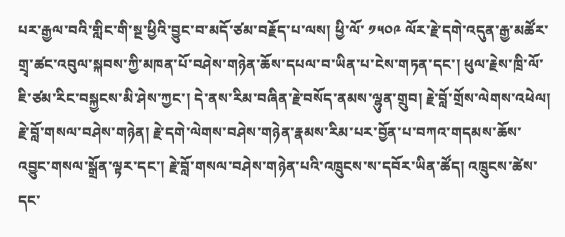པར་རྒྱལ་བའི་གླིང་གི་སྔ་ཕྱིའི་བྱུང་བ་མདོ་ཙམ་བརྗོད་པ་ལས། ཕྱི་ལོ་ ༡༥༠༩ ལོར་རྗེ་དགེ་འདུན་རྒྱ་མཚོར་གྲྭ་ཚང་འབུལ་སྐབས་ཀྱི་མཁན་པོ་བཤེས་གཉེན་ཆོས་དཔལ་བ་ཡིན་པ་ངེས་གཏན་དང་། ཕུལ་རྗེས་ཁྲི་ལོ་ཇི་ཙམ་རིང་བསྐྱངས་མི་ཤེས་ཀྱང་། དེ་ནས་རིམ་བཞིན་རྗེ་བསོད་ནམས་ལྷུན་གྲུབ། རྗེ་བློ་གྲོས་ལེགས་འཕེལ། རྗེ་བློ་གསལ་བཤེས་གཉེན། རྗེ་དགེ་ལེགས་བཤེས་གཉེན་རྣམས་རིམ་པར་བྱོན་པ་བཀའ་གདམས་ཆོས་འབྱུང་གསལ་སྒྲོན་ལྟར་དང་། རྗེ་བློ་གསལ་བཤེས་གཉེན་པའི་འཁྲུངས་ས་དབོར་ཡིན་ཚོད། འཁྲུངས་ཚེས་དང་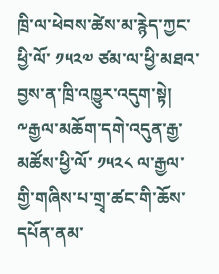ཁྲི་ལ་ཕེབས་ཚེས་མ་རྙེད་ཀྱང་ཕྱི་ལོ་ ༡༥༢༧ ཙམ་ལ་ཕྱི་མཐའ་བྱས་ན་ཁྲི་འཁྱུར་འདུག་སྟེ། ༸རྒྱལ་མཆོག་དགེ་འདུན་རྒྱ་མཚོས་ཕྱི་ལོ་ ༡༥༢༨ ལ་རྒྱལ་གྱི་གཞིས་པ་གྲྭ་ཚང་གི་ཆོས་དཔོན་ནམ་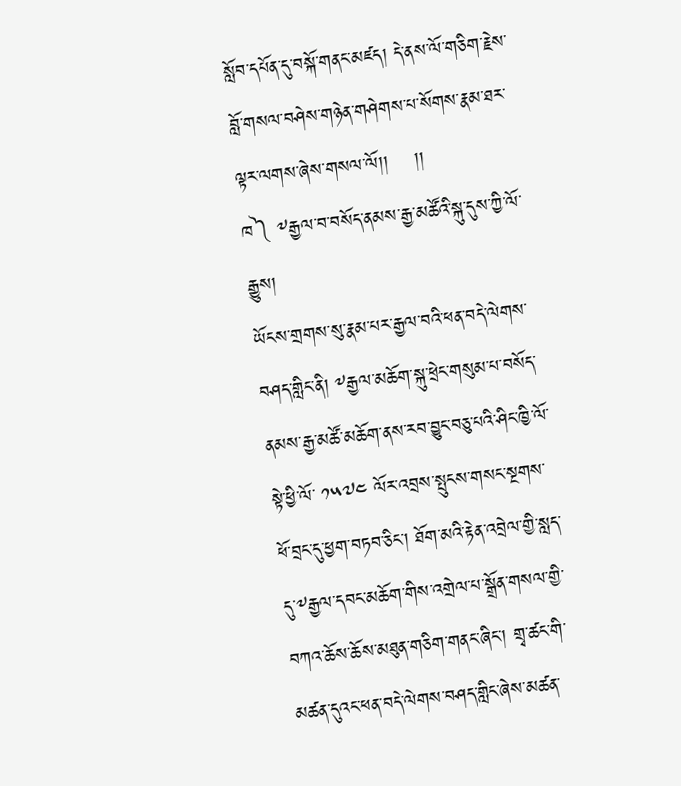སློབ་དཔོན་དུ་བསྐོ་གནང་མཛད། དེ་ནས་ལོ་གཅིག་རྗེས་བློ་གསལ་བཤེས་གཉེན་གཤེགས་པ་སོགས་རྣམ་ཐར་ལྟར་ལགས་ཞེས་གསལ་ལོ།།    །།
ཁ༽ ༸རྒྱལ་བ་བསོད་ནམས་རྒྱ་མཚོའི་སྐུ་དུས་ཀྱི་ལོ་རྒྱུས།
ཡོངས་གྲགས་སུ་རྣམ་པར་རྒྱལ་བའི་ཕན་བདེ་ལེགས་བཤད་གླིང་ནི། ༸རྒྱལ་མཆོག་སྐུ་ཕྲེང་གསུམ་པ་བསོད་ནམས་རྒྱ་མཚོ་མཆོག་ནས་རབ་བྱུང་བཅུ་པའི་ཤིང་ཁྱི་ལོ་སྟེ་ཕྱི་ལོ་ ༡༥༧༤ ལོར་འབྲས་སྤུངས་གསང་སྔགས་ཕོ་བྲང་དུ་ཕྱག་བཏབ་ཅིང་། ཐོག་མའི་རྟེན་འབྲེལ་གྱི་སླད་དུ་༸རྒྱལ་དབང་མཆོག་གིས་འགྲེལ་པ་སྒྲོན་གསལ་གྱི་བཀའ་ཆོས་ཆོས་མཐུན་གཅིག་གནང་ཞིང་། གྲྭ་ཚང་གི་མཚན་དུའང་ཕན་བདེ་ལེགས་བཤད་གླིང་ཞེས་མཚན་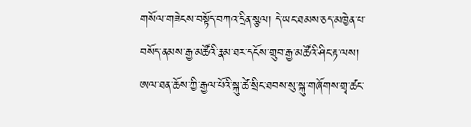གསོལ་གཟེངས་བསྟོད་བཀའ་དྲིན་སྩལ། དེ་ཡང་ཐམས་ཅད་མཁྱེན་པ་བསོད་ནམས་རྒྱ་མཚོའི་རྣམ་ཐར་དངོས་གྲུབ་རྒྱ་མཚོའི་ཤིང་རྟ་ལས། ཨལ་ཐན་ཆོས་ཀྱི་རྒྱལ་པོའི་སྐུ་ཚེ་སྲིང་ཐབས་སུ་སྐུ་གཞོགས་གྲྭ་ཚང་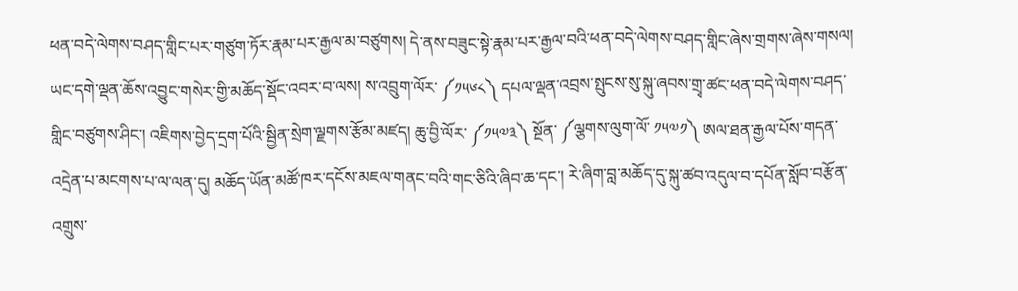ཕན་བདེ་ལེགས་བཤད་གླིང་པར་གཙུག་ཏོར་རྣམ་པར་རྒྱལ་མ་བཙུགས། དེ་ནས་བཟུང་སྟེ་རྣམ་པར་རྒྱལ་བའི་ཕན་བདེ་ལེགས་བཤད་གླིང་ཞེས་གྲགས་ཞེས་གསལ།
ཡང་དགེ་ལྡན་ཆོས་འབྱུང་གསེར་གྱི་མཆོད་སྡོང་འབར་བ་ལས། ས་འབྲུག་ལོར་ ༼༡༥༦༨༽ དཔལ་ལྡན་འབྲས་སྤུངས་སུ་སྐུ་ཞབས་གྲྭ་ཚང་ཕན་བདེ་ལེགས་བཤད་གླིང་བཙུགས་ཤིང་། འཇིགས་བྱེད་དྲག་པོའི་སྦྱིན་སྲེག་ལྗགས་རྩོམ་མཛད། ཆུ་བྱི་ལོར་ ༼༡༥༧༣༽ སྔོན་ ༼ལྕགས་ལུག་ལོ་ ༡༥༧༡༽ ཨལ་ཐན་རྒྱལ་པོས་གདན་འདྲེན་པ་མངགས་པ་ལ་ལན་དུ། མཆོད་ཡོན་མཚོ་ཁར་དངོས་མཇལ་གནང་བའི་གང་ཅིའི་ཞིབ་ཆ་དང་། རེ་ཞིག་བླ་མཆོད་དུ་སྐུ་ཚབ་འདུལ་བ་དཔོན་སློབ་བརྩོན་འགྲུས་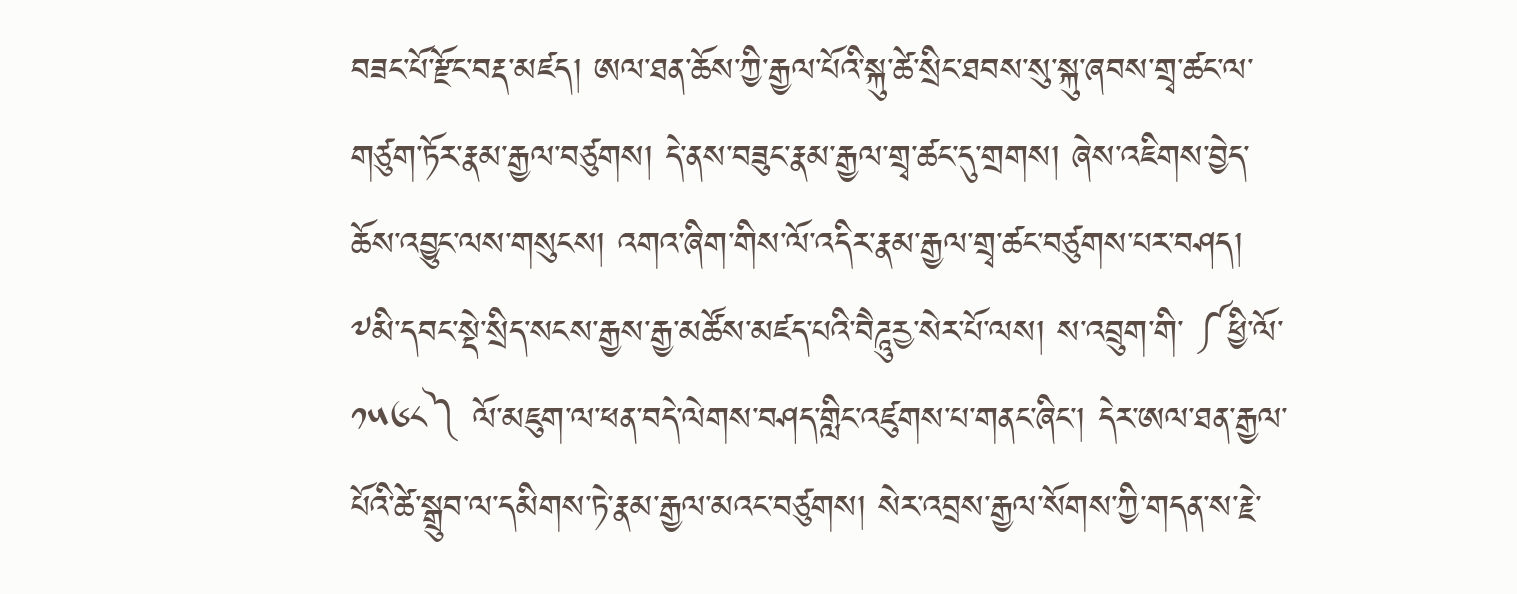བཟང་པོ་རྫོང་བརྡ་མཛད། ཨལ་ཐན་ཆོས་ཀྱི་རྒྱལ་པོའི་སྐུ་ཚེ་སྲིང་ཐབས་སུ་སྐུ་ཞབས་གྲྭ་ཚང་ལ་གཙུག་ཏོར་རྣམ་རྒྱལ་བཙུགས། དེ་ནས་བཟུང་རྣམ་རྒྱལ་གྲྭ་ཚང་དུ་གྲགས། ཞེས་འཇིགས་བྱེད་ཆོས་འབྱུང་ལས་གསུངས། འགའ་ཞིག་གིས་ལོ་འདིར་རྣམ་རྒྱལ་གྲྭ་ཚང་བཙུགས་པར་བཤད།
༸མི་དབང་སྡེ་སྲིད་སངས་རྒྱས་རྒྱ་མཚོས་མཛད་པའི་བཻཌཱུརྱ་སེར་པོ་ལས། ས་འབྲུག་གི་ ༼ཕྱི་ལོ་ ༡༥༦༨༽ ལོ་མཇུག་ལ་ཕན་བདེ་ལེགས་བཤད་གླིང་འཛུགས་པ་གནང་ཞིང་། དེར་ཨལ་ཐན་རྒྱལ་པོའི་ཚེ་སྒྲུབ་ལ་དམིགས་ཏེ་རྣམ་རྒྱལ་མའང་བཙུགས། སེར་འབྲས་རྒྱལ་སོགས་ཀྱི་གདན་ས་རྗེ་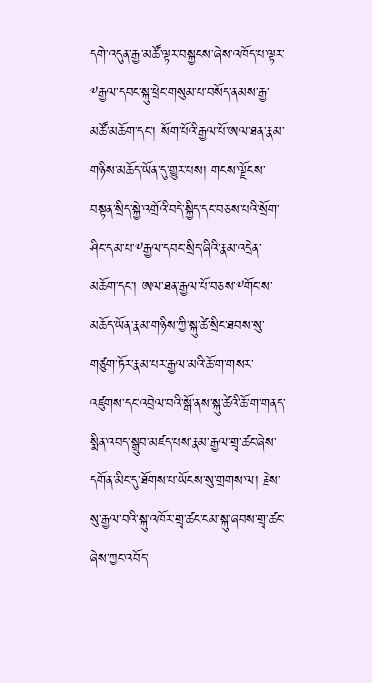དགེ་འདུན་རྒྱ་མཚོ་ལྟར་བསྐྱངས་ཞེས་འཁོད་པ་ལྟར་༸རྒྱལ་དབང་སྐུ་ཕྲེང་གསུམ་པ་བསོད་ནམས་རྒྱ་མཚོ་མཆོག་དང་། སོག་པོའི་རྒྱལ་པོ་ཨལ་ཐན་རྣམ་གཉིས་མཆོད་ཡོན་དུ་གྱུར་པས། གངས་ལྗོངས་བསྟན་སྲིད་སྐྱེ་འགྲོའི་བདེ་སྐྱིད་དང་བཅས་པའི་སྲོག་ཤིང་དམ་པ་༸རྒྱལ་དབང་སྲིད་ཞིའི་རྣམ་འདྲེན་མཆོག་དང་། ཨལ་ཐན་རྒྱལ་པོ་བཅས་༸གོང་ས་མཆོད་ཡོན་རྣམ་གཉིས་ཀྱི་སྐུ་ཚེ་སྲིང་ཐབས་སུ་གཙུག་ཏོར་རྣམ་པར་རྒྱལ་མའི་ཆོ་ག་གསར་འཛུགས་དང་འབྲེལ་བའི་སྒོ་ནས་སྐུ་ཚེའི་ཆོ་ག་གནད་སྨིན་འབད་སྒྲུབ་མཛད་པས་རྣམ་རྒྱལ་གྲྭ་ཚང་ཞེས་དགོན་མིང་དུ་ཐོགས་པ་ཡོངས་སུ་གྲགས་ལ། རྗེས་སུ་རྒྱལ་བའི་སྐུ་འཁོར་གྲྭ་ཚང་ངམ་སྐུ་ཞབས་གྲྭ་ཚང་ཞེས་ཀྱང་འབོད་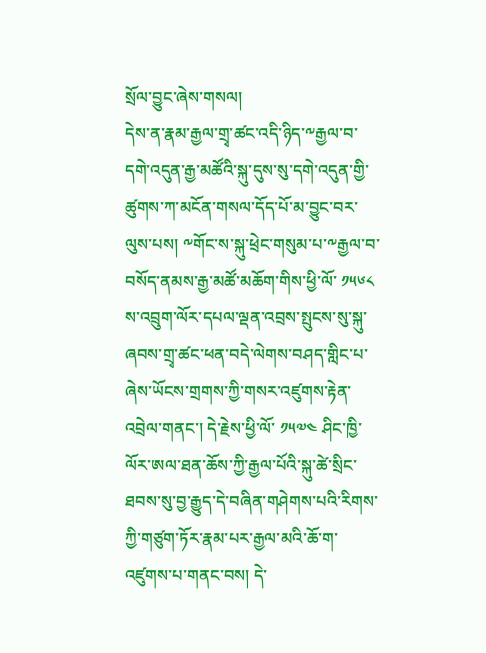སྲོལ་བྱུང་ཞེས་གསལ།
དེས་ན་རྣམ་རྒྱལ་གྲྭ་ཚང་འདི་ཉིད་༸རྒྱལ་བ་དགེ་འདུན་རྒྱ་མཚོའི་སྐུ་དུས་སུ་དགེ་འདུན་གྱི་ཚུགས་ཀ་མངོན་གསལ་དོད་པོ་མ་བྱུང་བར་ལུས་པས། ༸གོང་ས་སྐུ་ཕྲེང་གསུམ་པ་༸རྒྱལ་བ་བསོད་ནམས་རྒྱ་མཚོ་མཆོག་གིས་ཕྱི་ལོ་ ༡༥༦༨ ས་འབྲུག་ལོར་དཔལ་ལྡན་འབྲས་སྤུངས་སུ་སྐུ་ཞབས་གྲྭ་ཚང་ཕན་བདེ་ལེགས་བཤད་གླིང་པ་ཞེས་ཡོངས་གྲགས་ཀྱི་གསར་འཛུགས་རྟེན་འབྲེལ་གནང་། དེ་རྗེས་ཕྱི་ལོ་ ༡༥༧༤ ཤིང་ཁྱི་ལོར་ཨལ་ཐན་ཆོས་ཀྱི་རྒྱལ་པོའི་སྐུ་ཚེ་སྲིང་ཐབས་སུ་བྱ་རྒྱུད་དེ་བཞིན་གཤེགས་པའི་རིགས་ཀྱི་གཙུག་ཏོར་རྣམ་པར་རྒྱལ་མའི་ཆོ་ག་འཛུགས་པ་གནང་བས། དེ་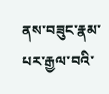ནས་བཟུང་རྣམ་པར་རྒྱལ་བའི་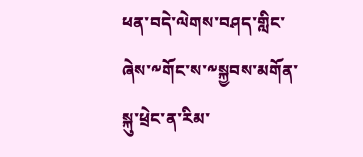ཕན་བདེ་ལེགས་བཤད་གླིང་ཞེས་༸གོང་ས་༸སྐྱབས་མགོན་སྐུ་ཕྲེང་ན་རིམ་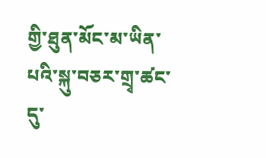གྱི་ཐུན་མོང་མ་ཡིན་པའི་སྐུ་བཅར་གྲྭ་ཚང་དུ་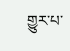གྱུར་པ་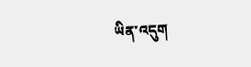ཡིན་འདུག